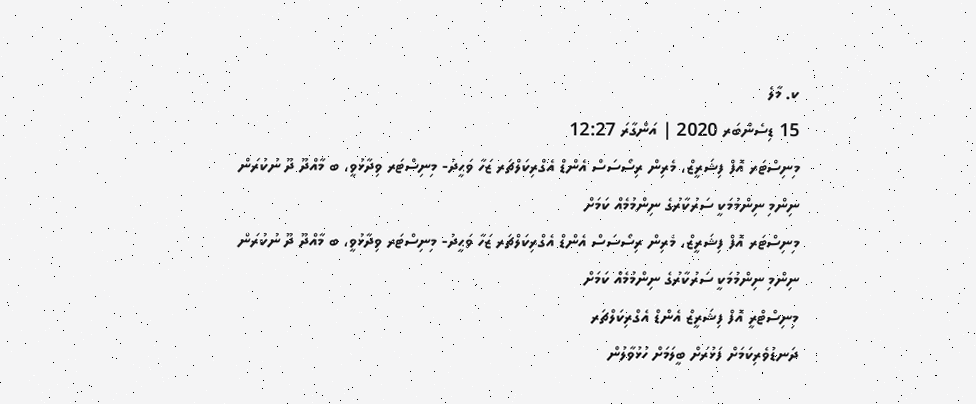ކ. މާލެ
15 ޑިސެންބަރ 2020 | އަންގާރަ 12:27
މިނިސްޓަރ އޮފް ފިޝަރީޒް، މެރިން ރިސޯސަސް އެންޑް އެގްރިކަލްޗަރ ޒަހާ ވަޙީދު- މިނިސްޓަރ ވިދާޅުވީ، ބ މާއްދޫ ދޫ ނުކުރަން ނިންމި ނިންމުމަކީ ސަރުކާރުގެ ނިންމުމެއް ކަމަށް
މިނިސްޓަރ އޮފް ފިޝަރީޒް، މެރިން ރިސޯސަސް އެންޑް އެގްރިކަލްޗަރ ޒަހާ ވަޙީދު- މިނިސްޓަރ ވިދާޅުވީ، ބ މާއްދޫ ދޫ ނުކުރަން ނިންމި ނިންމުމަކީ ސަރުކާރުގެ ނިންމުމެއް ކަމަށް
މިނިސްޓްރީ އޮފް ފިޝަރީޒް އެންޑް އެގްރިކަލްޗަރ
ދަނޑުވެރިކަމަށް ފަޅުރަށް ބީލަމަށް ހުޅުވާލުން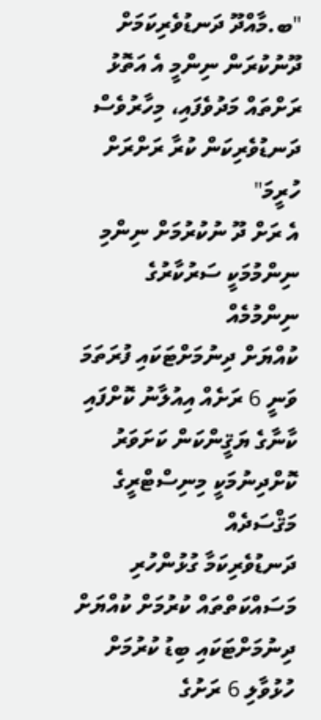"ބ.މާއްދޫ ދަނޑުވެރިކަމަށް ދޫނުކުރަން ނިންމީ އެ އަތޮޅު ރަށްތައް މަދުވެފައި، މިހާރުވެސް ދަނޑުވެރިކަން ކުރާ ރަށްރަށް ހުރީމަ"
އެ ރަށް ދޫ ނުކުރުމަށް ނިންމި ނިންމުމަކީ ސަރުކާރުގެ ނިންމުމެއް
ކުއްޔަށް ދިނުމަށްޓަކައި ފުރަތަމަ ވަނީ 6 ރަށެއް އިއުލާނު ކޮށްފައި
ކާނާގެ ޔަޤީންކަން ކަށަވަރު ކޮށްދިނުމަކީ މިނިސްޓްރީގެ މަޤްސަދެއް
ދަނޑުވެރިކަމާ ގުޅުންހުރި މަސައްކަތްތައް ކުރުމަށް ކުއްޔަށް ދިނުމަށްޓަކައި ބިޑު ކުރުމަށް ހުޅުވާލި 6 ރަށުގެ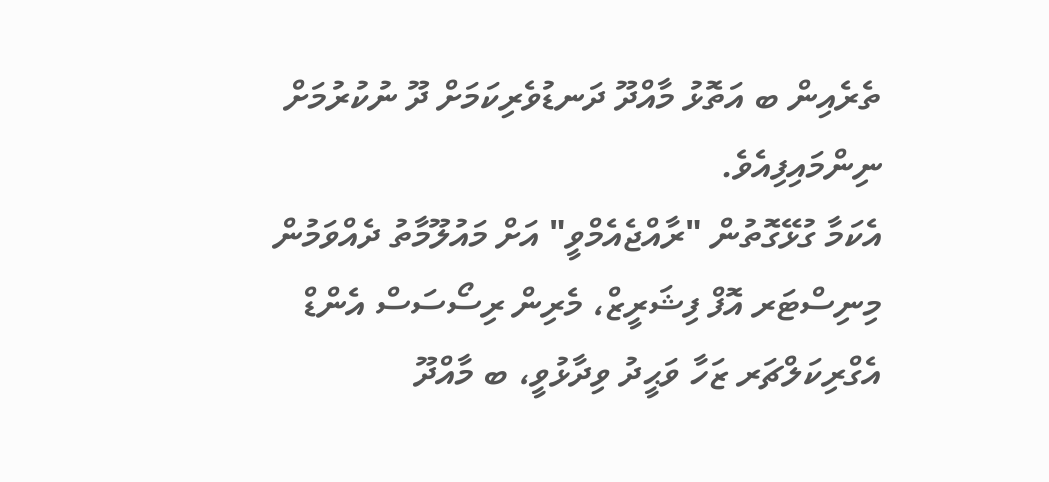ތެރެއިން ބ އަތޮޅު މާއްދޫ ދަނޑުވެރިކަމަށް ދޫ ނުކުރުމަށް ނިންމައިފިއެވެ.
އެކަމާ ގުޅޭގޮތުން "ރާއްޖެއެމްވީ" އަށް މައުލޫމާތު ދެއްވަމުން މިނިސްޓަރ އޮފް ފިޝަރީޒް، މެރިން ރިސޯސަސް އެންޑް އެގްރިކަލްޗަރ ޒަހާ ވަޙީދު ވިދާޅުވީ، ބ މާއްދޫ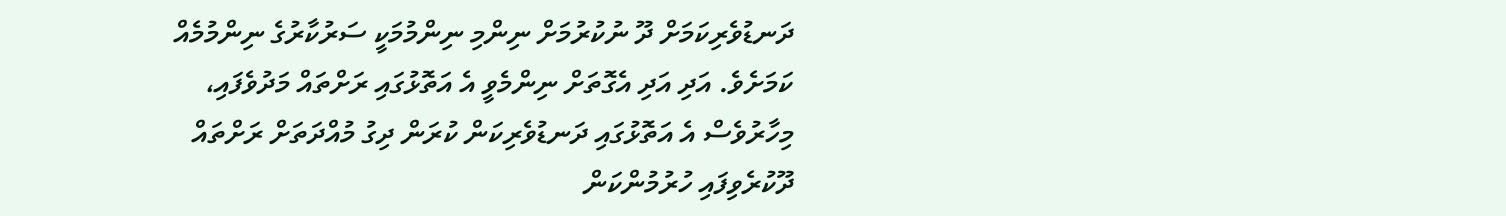ދަނޑުވެރިކަމަށް ދޫ ނުކުރުމަށް ނިންމި ނިންމުމަކީ ސަރުކާރުގެ ނިންމުމެއް ކަމަށެވެ. އަދި އަދި އެގޮތަށް ނިންމެވީ އެ އަތޮޅުގައި ރަށްތައް މަދުވެފައި، މިހާރުވެސް އެ އަތޮޅުގައި ދަނޑުވެރިކަން ކުރަން ދިގު މުއްދަތަށް ރަށްތައް ދޫކުރެވިފައި ހުރުމުންކަން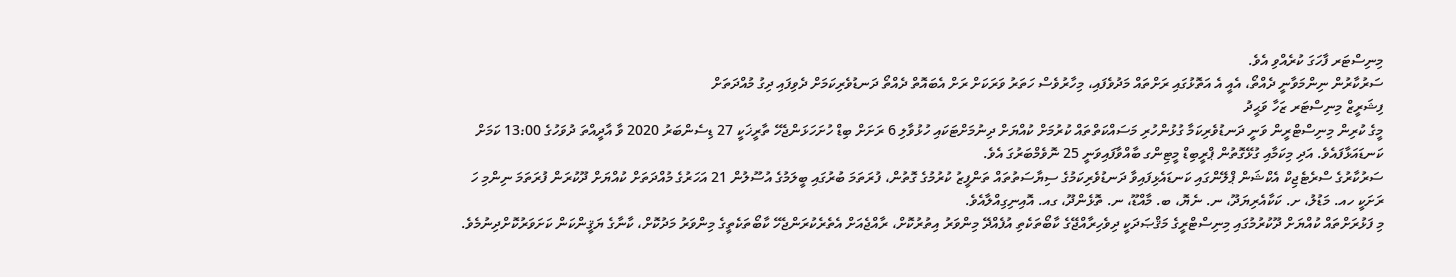މިނިސްޓަރ ފާހަގަ ކުރެއްވި އެވެ.
ސަރުކާރުން ނިންމަވާނީ ދެއްތޯ، އެއީ އެ އަތޮޅުގައި ރަށްތައް މަދުވެފައި، މިހާރުވެސް ހަތަރު ވަރަކަށް ރަށް އެބައޮތް ދެއްތޯ ދަނޑުވެރިކަމަށް ދެވިފައި ދިގު މުއްދަތަށް
ފިޝަރީޒް މިނިސްޓަރ ޒަހާ ވަޙީދު
މީގެ ކުރިން މިނިސްޓްރީން ވަނީ ދަނޑުވެރިކަމާ ގުޅުންހުރި މަސައްކަތްތައް ކުރުމަށް ކުއްޔަށް ދިނުމަށްޓަކައި ހުޅުވާލި 6 ރަށަށް ބިޑް ހުށަހަޅަންޖެހޭ ތާރީޚަކީ 27 ޑިސެންބަރު 2020 ވާ އާދީއްތަ ދުވަހުގެ 13:00 ކަމަށް ކަނޑައަޅާފައެވެ. އަދި މިކަމާއި ގުޅޭގޮތުން ޕްރީބިޑް މީޓިންގ ބާއްވާފައިވަނީ 25 ނޮވެމްބަރުގަ އެވެ.
ސަރުކާރުގެ ސްރެޓެޖިކް އެކްޝަން ޕްލޭންގައި ކަނޑައެޅިފައިވާ ދަނޑުވެރިކަމުގެ ސިޔާސަތުތައް ތަންފީޒު ކުރުމުގެ ގޮތުން، ފުރަތަމަ ބުރުގައި ބީލަމުގެ އުސޫލުން 21 އަހަރުގެ މުއްދަތަށް ކުއްޔަށް ދޫކުރަން ފުރަތަމަ ނިންމި ހަ ރަށަކީ ހއ. މަޑުލު، ށ. ކަކާއެރިޔަދޫ، ނ. ނެޔޮ، ބ. މާއްޑޫ، ނ. ތޮޅެންދޫ، ގއ. އޮއިނިގިއްލާއެވެ.
މި ފަޅުރަށްތައް ކުއްޔަށް ދޫކުރުމުގައި މިނިސްޓްރީގެ މަޤްޞަދަކީ ދިވެހިރާއްޖޭގެ ކާބޯތަކެތި އުފެއްދޭ މިންވަރު އިތުރުކޮށް، ރާއްޖެއަށް އެތެރެކުރަންޖެހޭ ކާބޯތަކެތީގެ މިންވަރު މަދުކޮށް، ކާނާގެ ޔަޤީންކަން ކަށަވަރުކޮށްދިނުމެވެ.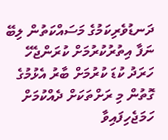ދަނޑުވެރިކަމުގެ މަސައްކަތުން ލިބޭ ނަފާ އިތުރުކުރުމަށް ކުރަންޖެހޭ ހަރަދު ކުޑަ ކުރުމަށް ބާރު އެޅުމުގެ ގޮތުން މި ރަށްތަކަށް ދެއްކުމަށް ހަމަޖެހިފައިވާ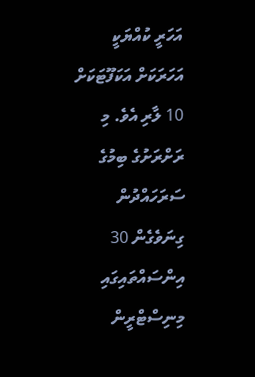އަހަރީ ކުއްޔަކީ އަހަރަކަށް އަކަފޫޓަކަށް 10 ލާރި އެވެ. މި ރަށްރަށުގެ ބިމުގެ ސަރަހައްދުން ގިނަވެގެން 30 އިންސައްތައިގައި މިނިސްޓްރީން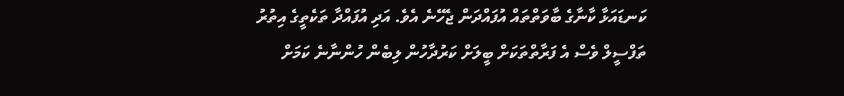ކަނޑައަޅާ ކާނާގެ ބާވަތްތައް އުފައްދަން ޖެހޭނެ އެވެ. އަދި އުފައްދާ ތަކެތީގެ އިތުރު ތަފްސީލް ވެސް އެ ފަރާތްތަކަށް ބީލަށް ކަރުދާހުން ލިބެން ހުންނާނެ ކަމަށް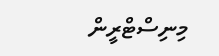މިނިސްޓްރީން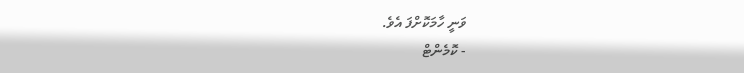ވަނީ ހާމަކޮށްފަ އެވެ.
- ކޮމެންޓް